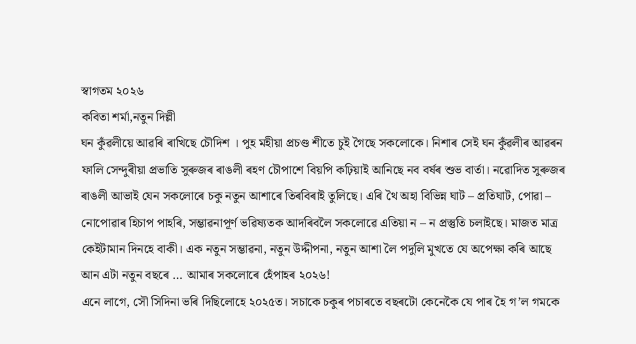স্বাগতম ২০২৬
কবিতা শর্মা,নতুন দিল্লী
ঘন কুঁৱলীয়ে আৱৰি ৰাখিছে চৌদিশ । পুহ মহীয়া প্রচণ্ড শীতে চুই গৈছে সকলোকে। নিশাৰ সেই ঘন কুঁৱলীৰ আৱৰন ফালি সেন্দুৰীয়া প্ৰভাতি সুৰুজৰ ৰাঙলী ৰহণ চৌপাশে বিয়পি কঢ়িয়াই আনিছে নব বৰ্ষৰ শুভ বার্তা। নৱোদিত সুৰুজৰ ৰাঙলী আভাই যেন সকলোৰে চকু নতুন আশাৰে তিৰবিৰাই তুলিছে। এৰি থৈ অহা বিভিন্ন ঘাট – প্রতিঘাট, পোৱা – নোপোৱাৰ হিচাপ পাহৰি, সম্ভাৱনাপূর্ণ ভৱিষ্যতক আদৰিবলৈ সকলোৱে এতিয়া ন – ন প্রস্তুতি চলাইছে। মাজত মাত্র কেইটামান দিনহে বাকী। এক নতুন সম্ভাৱনা, নতুন উদ্দীপনা, নতুন আশা লৈ পদুলি মুখতে যে অপেক্ষা কৰি আছে আন এটা নতুন বছৰে … আমাৰ সকলোৰে হেঁপাহৰ ২০২৬!
এনে লাগে, সৌ সিদিনা ভৰি দিছিলোহে ২০২৫ত। সচাকে চকুৰ পচাৰতে বছৰটো কেনেকৈ যে পাৰ হৈ গ’ল গমকে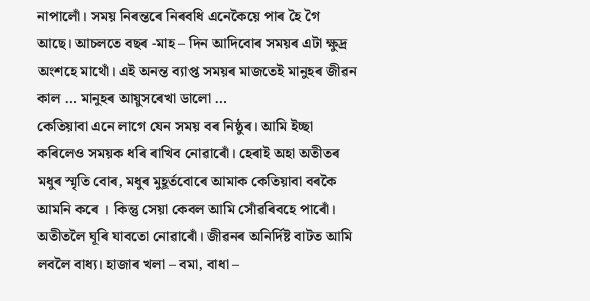নাপালোঁ। সময় নিৰন্তৰে নিৰবধি এনেকৈয়ে পাৰ হৈ গৈ আছে। আচলতে বছৰ -মাহ – দিন আদিবোৰ সময়ৰ এটা ক্ষুদ্র অংশহে মাথোঁ। এই অনন্ত ব্যাপ্ত সময়ৰ মাজতেই মানুহৰ জীৱন কাল … মানুহৰ আয়ুসৰেখা ডালো …
কেতিয়াবা এনে লাগে যেন সময় বৰ নিষ্ঠুৰ। আমি ইচ্ছা কৰিলেও সময়ক ধৰি ৰাখিব নোৱাৰোঁ। হেৰাই অহা অতীতৰ মধুৰ স্মৃতি বোৰ, মধুৰ মুহূৰ্তবোৰে আমাক কেতিয়াবা বৰকৈ আমনি কৰে । কিন্তু সেয়া কেবল আমি সোঁৱৰিবহে পাৰোঁ। অতীতলৈ ঘূৰি যাবতো নোৱাৰোঁ। জীৱনৰ অনির্দিষ্ট বাটত আমি লবলৈ বাধ্য। হাজাৰ খলা – বমা, বাধা –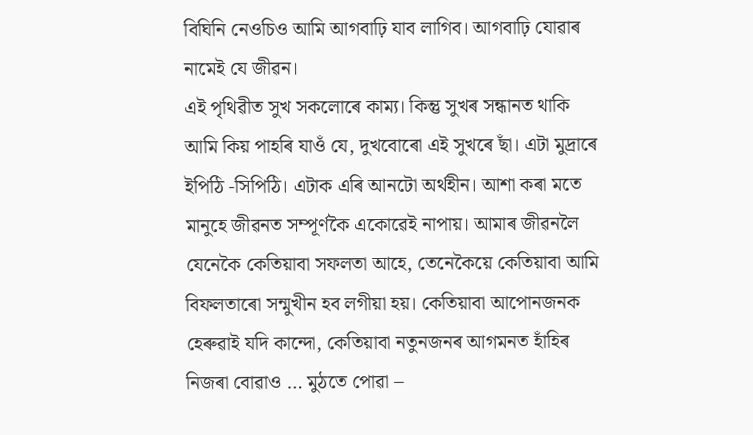বিঘিনি নেওচিও আমি আগবাঢ়ি যাব লাগিব। আগবাঢ়ি যোৱাৰ নামেই যে জীৱন।
এই পৃথিৱীত সুখ সকলোৰে কাম্য। কিন্তু সুখৰ সন্ধানত থাকি আমি কিয় পাহৰি যাওঁ যে, দুখবোৰো এই সুখৰে ছাঁ। এটা মুদ্ৰাৰে ইপিঠি -সিপিঠি। এটাক এৰি আনটো অর্থহীন। আশা কৰা মতে মানুহে জীৱনত সম্পূৰ্ণকৈ একোৱেই নাপায়। আমাৰ জীৱনলৈ যেনেকৈ কেতিয়াবা সফলতা আহে, তেনেকৈয়ে কেতিয়াবা আমি বিফলতাৰো সন্মুখীন হব লগীয়া হয়। কেতিয়াবা আপোনজনক হেৰুৱাই যদি কান্দো, কেতিয়াবা নতুনজনৰ আগমনত হাঁহিৰ নিজৰা বোৱাও … মুঠতে পোৱা –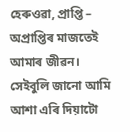হেৰুওৱা, প্ৰাপ্তি – অপ্ৰাপ্তিৰ মাজতেই আমাৰ জীৱন। সেইবুলি জানো আমি আশা এৰি দিয়াটো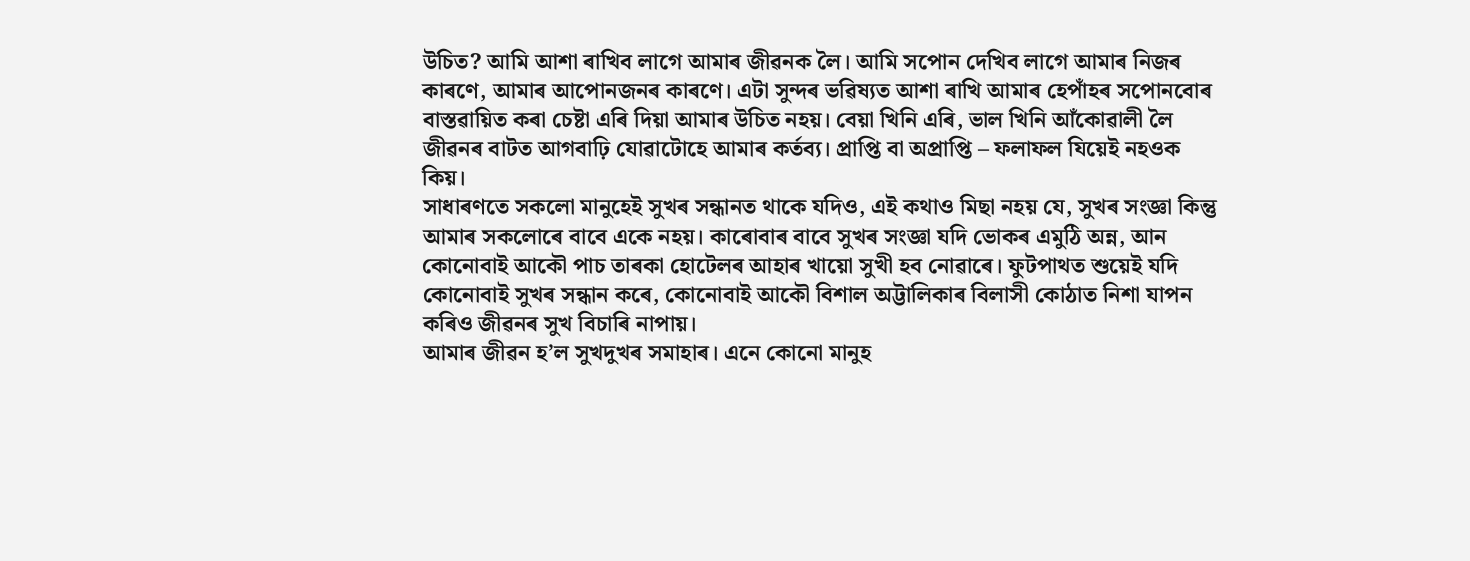উচিত? আমি আশা ৰাখিব লাগে আমাৰ জীৱনক লৈ। আমি সপোন দেখিব লাগে আমাৰ নিজৰ কাৰণে, আমাৰ আপোনজনৰ কাৰণে। এটা সুন্দৰ ভৱিষ্যত আশা ৰাখি আমাৰ হেপাঁহৰ সপোনবোৰ বাস্তৱায়িত কৰা চেষ্টা এৰি দিয়া আমাৰ উচিত নহয়। বেয়া খিনি এৰি, ভাল খিনি আঁকোৱালী লৈ জীৱনৰ বাটত আগবাঢ়ি যোৱাটোহে আমাৰ কৰ্তব্য। প্রাপ্তি বা অপ্রাপ্তি – ফলাফল যিয়েই নহওক কিয়।
সাধাৰণতে সকলো মানুহেই সুখৰ সন্ধানত থাকে যদিও, এই কথাও মিছা নহয় যে, সুখৰ সংজ্ঞা কিন্তু আমাৰ সকলোৰে বাবে একে নহয়। কাৰোবাৰ বাবে সুখৰ সংজ্ঞা যদি ভোকৰ এমুঠি অন্ন, আন কোনোবাই আকৌ পাচ তাৰকা হোটেলৰ আহাৰ খায়ো সুখী হব নোৱাৰে। ফুটপাথত শুয়েই যদি কোনোবাই সুখৰ সন্ধান কৰে, কোনোবাই আকৌ বিশাল অট্টালিকাৰ বিলাসী কোঠাত নিশা যাপন কৰিও জীৱনৰ সুখ বিচাৰি নাপায়।
আমাৰ জীৱন হ’ল সুখদুখৰ সমাহাৰ। এনে কোনো মানুহ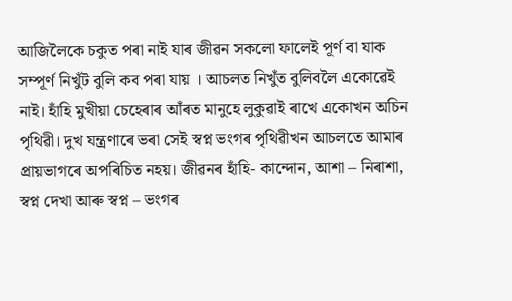আজিলৈকে চকুত পৰা নাই যাৰ জীৱন সকলো ফালেই পূর্ণ বা যাক সম্পূর্ণ নিখুঁট বুলি কব পৰা যায় । আচলত নিখুঁত বুলিবলৈ একোৱেই নাই। হাঁহি মুখীয়া চেহেৰাৰ আঁৰত মানুহে লুকুৱাই ৰাখে একোখন অচিন পৃথিৱী। দুখ যন্ত্ৰণাৰে ভৰা সেই স্বপ্ন ভংগৰ পৃথিৱীখন আচলতে আমাৰ প্ৰায়ভাগৰে অপৰিচিত নহয়। জীৱনৰ হাঁহি- কান্দোন, আশা – নিৰাশা, স্বপ্ন দেখা আৰু স্বপ্ন – ভংগৰ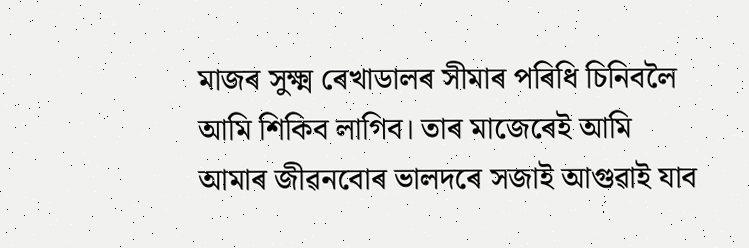মাজৰ সুক্ষ্ম ৰেখাডালৰ সীমাৰ পৰিধি চিনিবলৈ আমি শিকিব লাগিব। তাৰ মাজেৰেই আমি আমাৰ জীৱনবোৰ ভালদৰে সজাই আগুৱাই যাব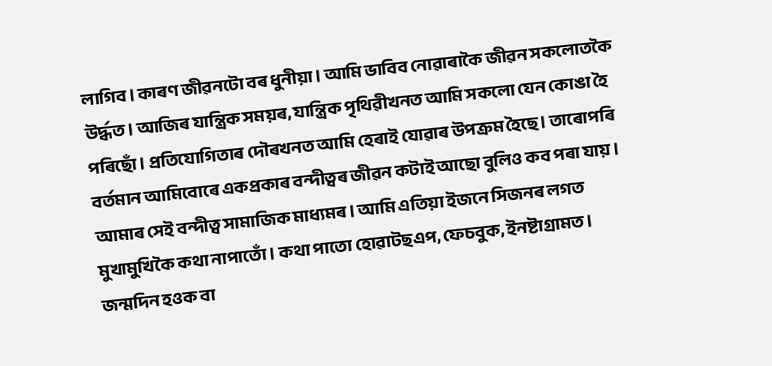লাগিব। কাৰণ জীৱনটো বৰ ধুনীয়া। আমি ভাবিব নোৱাৰাকৈ জীৱন সকলোতকৈ উর্দ্ধত। আজিৰ যান্ত্ৰিক সময়ৰ, যান্ত্রিক পৃথিৱীখনত আমি সকলো যেন কোঙা হৈ পৰিছোঁ। প্রতিযোগিতাৰ দৌৰখনত আমি হেৰাই যোৱাৰ উপক্ৰম হৈছে। তাৰোপৰি বৰ্তমান আমিবোৰে একপ্ৰকাৰ বন্দীত্বৰ জীৱন কটাই আছো বুলিও কব পৰা যায়। আমাৰ সেই বন্দীত্ব সামাজিক মাধ্যমৰ। আমি এতিয়া ইজনে সিজনৰ লগত মুখামুখিকৈ কথা নাপাতোঁ। কথা পাতো হোৱাটছএপ, ফেচবুক, ইনষ্টাগ্রামত। জন্মদিন হওক বা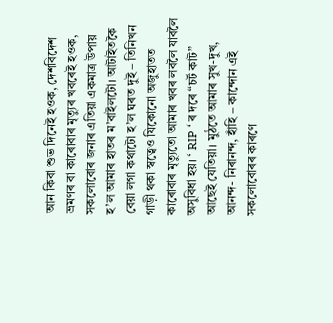আন কিবা শুভ দিনেই হওক, দেশবিদেশ ভ্ৰমণৰ বা কাৰোবাৰ মৃত্যুৰ খবৰেই হওক, সকলোবোৰ জনাৰ এতিয়া একমাত্র উপায় হ’ল আমাৰ হাতৰ ম’বাইলটো। আটাইতকৈ বেয়া লগা কথাটো হ’ল ঘৰত দুই – তিনিখন গাড়ী থকা স্বত্বেও যিকোনো অজুহাতত কাৰোবাৰ মৃত্যুতো আমাৰ খবৰ লবলৈ যাবলৈ অসুবিধা হয়। ‘ RIP ‘ ৰ দৰে “চৰ্ট কাট” আছেই যেতিয়া। মুঠতে আমাৰ সুখ-দুখ, আনন্দ- নিৰানন্দ, হাঁহি – কান্দোন এই সকলোবোৰৰ কাৰণে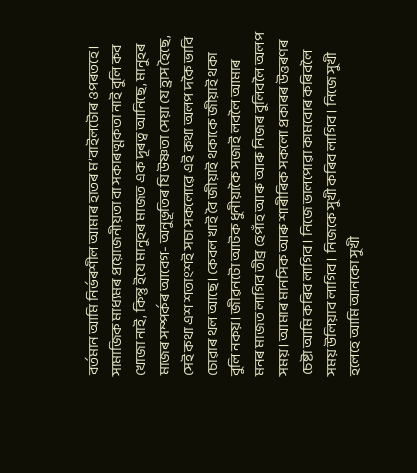বৰ্তমান আমি নিৰ্ভৰশীল আমাৰ হাতৰ ম’বাইলটোৰ ওপৰতহে। সামাজিক মাধ্যমৰ প্ৰয়োজনীয়তা বা সকাৰত্মকতা নাই বুলি কব খোজা নাই, কিন্তু ইযে মানুহৰ মাজত এক দূৰত্ব আনিছে, মানুহৰ মাজৰ সম্পৰ্কৰ আবেগ- অনুভূতিৰ যি উষ্ণতা সেয়া যে হ্রাস হৈছে, সেই কথা এশ শতাংশই সচা সকলোৱে এই কথা অলপ দকৈ ভাবি চোৱাৰ থল আছে। কেবল খাই বৈ জীয়াই থকাকে জীয়াই থকা বুলি নকয়। জীৱনটো আটক ধুনীয়াকৈ সজাই লবলৈ আমাৰ মনৰ মাজত লাগিব তীব্র হেপাঁহ আৰু আৰু নিজৰ বুলিবলৈ অলপ সময়। আমাৰ মানসিক আৰু শাৰীৰিক সকলো প্ৰকাৰৰ উত্তৰণৰ চেষ্টা আমি কৰিব লাগিব। নিজে ভালপোৱা কামবোৰ কৰিবলৈ সময় উলিয়াব লাগিব। নিজকে সুখী কৰিব লাগিব। নিজে সুখী হলেহে আমি আনকো সুখী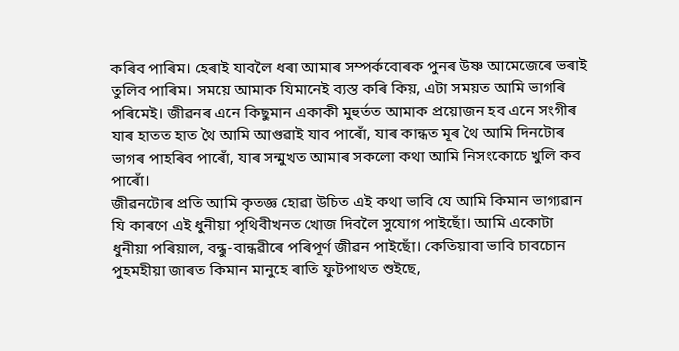কৰিব পাৰিম। হেৰাই যাবলৈ ধৰা আমাৰ সম্পৰ্কবোৰক পুনৰ উষ্ণ আমেজেৰে ভৰাই তুলিব পাৰিম। সময়ে আমাক যিমানেই ব্যস্ত কৰি কিয়, এটা সময়ত আমি ভাগৰি পৰিমেই। জীৱনৰ এনে কিছুমান একাকী মুহুর্তত আমাক প্রয়োজন হব এনে সংগীৰ যাৰ হাতত হাত থৈ আমি আগুৱাই যাব পাৰোঁ, যাৰ কান্ধত মূৰ থৈ আমি দিনটোৰ ভাগৰ পাহৰিব পাৰোঁ, যাৰ সন্মুখত আমাৰ সকলো কথা আমি নিসংকোচে খুলি কব পাৰোঁ।
জীৱনটোৰ প্ৰতি আমি কৃতজ্ঞ হোৱা উচিত এই কথা ভাবি যে আমি কিমান ভাগ্যৱান যি কাৰণে এই ধুনীয়া পৃথিবীখনত খোজ দিবলৈ সুযোগ পাইছোঁ। আমি একোটা ধুনীয়া পৰিয়াল, বন্ধু-বান্ধৱীৰে পৰিপূৰ্ণ জীৱন পাইছোঁ। কেতিয়াবা ভাবি চাবচোন পুহমহীয়া জাৰত কিমান মানুহে ৰাতি ফুটপাথত শুইছে,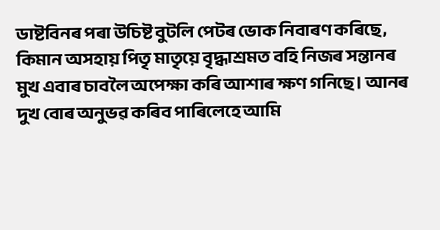ডাষ্টবিনৰ পৰা উচিষ্ট বুটলি পেটৰ ভোক নিবাৰণ কৰিছে, কিমান অসহায় পিতৃ মাতৃয়ে বৃদ্ধাশ্ৰমত বহি নিজৰ সন্তানৰ মুখ এবাৰ চাবলৈ অপেক্ষা কৰি আশাৰ ক্ষণ গনিছে। আনৰ দুখ বোৰ অনুভৱ কৰিব পাৰিলেহে আমি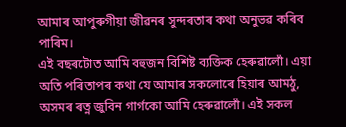আমাৰ আপুৰুগীয়া জীৱনৰ সুন্দৰতাৰ কথা অনুভৱ কৰিব পাৰিম।
এই বছৰটোত আমি বহুজন বিশিষ্ট ব্যক্তিক হেৰুৱালোঁ। এয়া অতি পৰিতাপৰ কথা যে আমাৰ সকলোৰে হিয়াৰ আমঠু, অসমৰ ৰত্ন জুবিন গাৰ্গকো আমি হেৰুৱালোঁ। এই সকল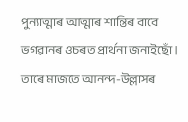পুন্যাত্মাৰ আত্মাৰ শান্তিৰ বাবে ভগৱানৰ ওচৰত প্ৰাৰ্থনা জনাইছোঁ।
তাৰে মাজতে আনন্দ-উল্লাসৰ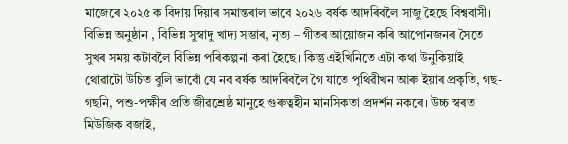মাজেৰে ২০২৫ ক বিদায় দিয়াৰ সমান্তৰাল ভাবে ২০২৬ বর্ষক আদৰিবলৈ সাজু হৈছে বিশ্ববাসী। বিভিন্ন অনুষ্ঠান , বিভিন্ন সুস্বাদু খাদ্য সম্ভাৰ, নৃত্য – গীতৰ আয়োজন কৰি আপোনজনৰ সৈতে সুখৰ সময় কটাবলৈ বিভিন্ন পৰিকল্পনা কৰা হৈছে। কিন্তু এইখিনিতে এটা কথা উনুকিয়াই থোৱাটো উচিত বুলি ভাবোঁ যে নব বৰ্ষক আদৰিবলৈ গৈ যাতে পৃথিৱীখন আৰু ইয়াৰ প্ৰকৃতি, গছ-গছনি, পশু-পক্ষীৰ প্ৰতি জীৱশ্ৰেষ্ঠ মানুহে গুৰুত্বহীন মানসিকতা প্রদর্শন নকৰে। উচ্চ স্বৰত মিউজিক বজাই,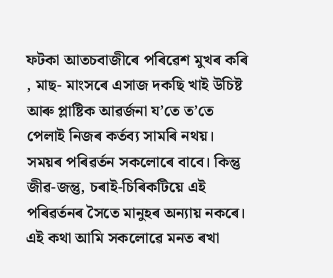ফটকা আতচবাজীৰে পৰিৱেশ মুখৰ কৰি , মাছ- মাংসৰে এসাজ দকছি খাই উচিষ্ট আৰু প্লাষ্টিক আৱৰ্জনা য’তে ত’তে পেলাই নিজৰ কৰ্তব্য সামৰি নথয়। সময়ৰ পৰিৱৰ্তন সকলোৰে বাবে। কিন্তু জীৱ-জন্তু, চৰাই-চিৰিকটিয়ে এই পৰিৱৰ্তনৰ সৈতে মানুহৰ অন্যায় নকৰে। এই কথা আমি সকলোৱে মনত ৰখা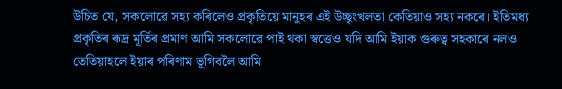উচিত যে, সকলোৱে সহ্য কৰিলেও প্ৰকৃতিয়ে মানুহৰ এই উচ্ছৃংখলতা কেতিয়াও সহ্য নকৰে। ইতিমধ্য প্ৰকৃতিৰ ৰূদ্ৰ মূৰ্তিৰ প্ৰমাণ আমি সকলোৱে পাই থকা স্বত্তেও যদি আমি ইয়াক গুৰুত্ব সহকাৰে নলও তেতিয়াহলে ইয়াৰ পৰিণাম ভূগিবলৈ আমি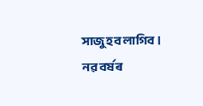সাজু হব লাগিব । নৱ বৰ্ষৰ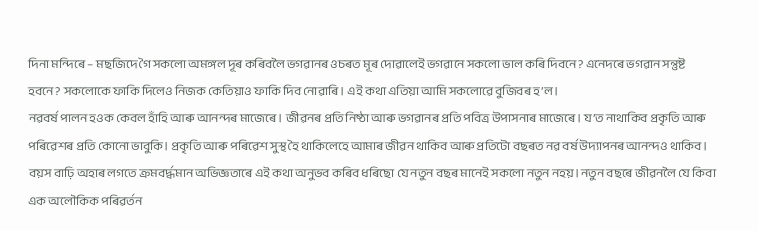দিনা মন্দিৰে – মছজিদে গৈ সকলো অমঙ্গল দূৰ কৰিবলৈ ভগৱানৰ ওচৰত মূৰ দোৱালেই ভগৱানে সকলো ভাল কৰি দিবনে? এনেদৰে ভগৱান সন্তুষ্ট হবনে? সকলোকে ফাকি দিলেও নিজক কেতিয়াও ফাকি দিব নোৱাৰি। এই কথা এতিয়া আমি সকলোৱে বুজিবৰ হ’ল।
নৱবৰ্ষ পালন হওক কেবল হাঁহি আৰু আনন্দৰ মাজেৰে। জীৱনৰ প্ৰতি নিষ্ঠা আৰু ভগৱানৰ প্ৰতি পবিত্ৰ উপাসনাৰ মাজেৰে। য’ত নাথাকিব প্রকৃতি আৰু পৰিৱেশৰ প্ৰতি কোনো ভাবুকি। প্রকৃতি আৰু পৰিৱেশ সুস্থ হৈ থাকিলেহে আমাৰ জীৱন থাকিব আৰু প্ৰতিটো বছৰত নৱ বৰ্ষ উদ্যাপনৰ আনন্দও থাকিব।
বয়স বাঢ়ি অহাৰ লগতে ক্ৰমবৰ্দ্ধমান অভিজ্ঞতাৰে এই কথা অনুভব কৰিব ধৰিছো যে নতুন বছৰ মানেই সকলো নতুন নহয়। নতুন বছৰে জীৱনলৈ যে কিবা এক অলৌকিক পৰিৱৰ্তন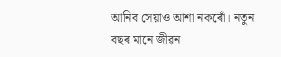আনিব সেয়াও আশা নকৰোঁ। নতুন বছৰ মানে জীৱন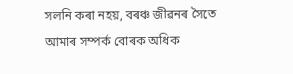সলনি কৰা নহয়, বৰঞ্চ জীৱনৰ সৈতে আমাৰ সম্পৰ্ক বোৰক অধিক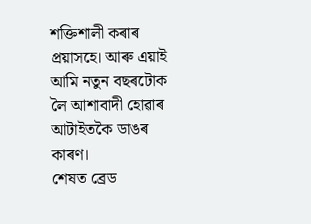শক্তিশালী কৰাৰ প্ৰয়াসহে। আৰু এয়াই আমি নতুন বছৰটোক লৈ আশাবাদী হোৱাৰ আটাইতকৈ ডাঙৰ কাৰণ।
শেষত ব্রেড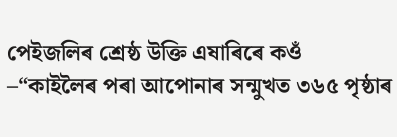পেইজলিৰ শ্ৰেষ্ঠ উক্তি এষাৰিৰে কওঁ –“কাইলৈৰ পৰা আপোনাৰ সন্মুখত ৩৬৫ পৃষ্ঠাৰ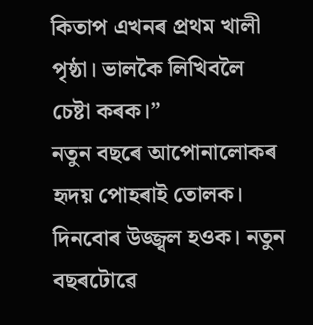কিতাপ এখনৰ প্ৰথম খালী পৃষ্ঠা। ভালকৈ লিখিবলৈ চেষ্টা কৰক।”
নতুন বছৰে আপোনালোকৰ হৃদয় পোহৰাই তোলক। দিনবোৰ উজ্জ্বল হওক। নতুন বছৰটোৱে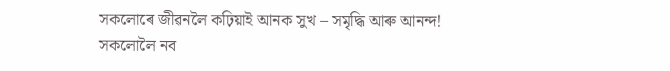সকলোৰে জীৱনলৈ কঢ়িয়াই আনক সুখ – সমৃদ্ধি আৰু আনন্দ! সকলোলৈ নব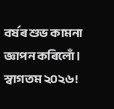বৰ্ষৰ শুভ কামনা জ্ঞাপন কৰিলোঁ।
স্বাগতম ২০২৬!